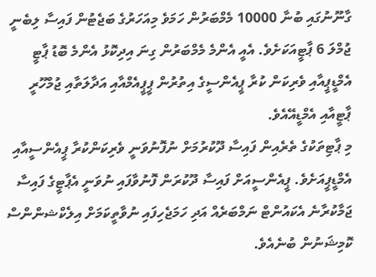ގާނޫނުގައި ބުނާ 10000 މެމްބަރުން ހަމަވެ މިއަހަރުގެ ބަޖެޓުން ފައިސާ ލިބެނީ ޖުމްލަ 6 ޕާޓީއަކަށެވެ. އެއީ އެންމެ މެމްބަރުން ގިނަ އިދިކޮޅު އެންމެ ބޮޑު ޕާޓީ އެމްޑީޕީއާއި ވެރިކަން ކުރާ ޕީއެންސީގެ އިތުރުން ޕީޕީއެމްއާއި އަދާލަތާއި ޖުމްހޫރީ ޕާޓީއާއި އެމްޑީއޭއެވެ.
މި ޕާޓިތަކުގެ ތެރެއިން ފައިސާ ދޫކުރުމަށް ނުފޮނުވަނީ ވެރިކަންކުރާ ޕީއެންސީއާއި އެމްޑީޕީއަށެވެ. ޕީއެންސީއަށް ފައިސާ ދޫކުރަން ފޮނުވާފައި ނުވަނީ އެޕާޓީގެ ފައިސާ ޖަމާކުރާނެ އެކައުންޓް ނަމްބަރެއް އަދި ހަމަޖެހިފައި ނުވާތީކަމަށް އިލެކްޝންންސް ކޮމިޝަނުން ބުނެއެވެ.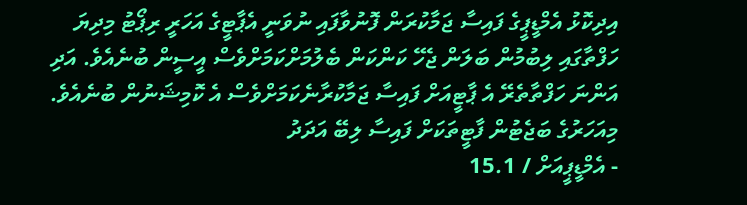އިދިކޮޅު އެމްޑީޕީގެ ފައިސާ ޖަމާކުރަން ފޮނުވާފައި ނުވަނީ އެޕާޓީގެ އަހަރީ ރިޕޯޓު މިދިޔަ ހަފްތާގައި ލިބުމުން ބަލަން ޖެހޭ ކަންކަން ބެލުމަށްކަމަށްވެސް އީސީން ބުނެއެވެ. އަދި އަންނަ ހަފްތާތެރޭ އެ ޕާޓީއަށް ފައިސާ ޖަމާކުރާނެކަމަށްވެސް އެ ކޮމިޝަނުން ބުނެއެވެ.
މިއަހަރުގެ ބަޖެޓުން ފާޓީތަކަށް ފައިސާ ލިބޭ އަދަދު
- އެމްޑީޕީއަށް / 15.1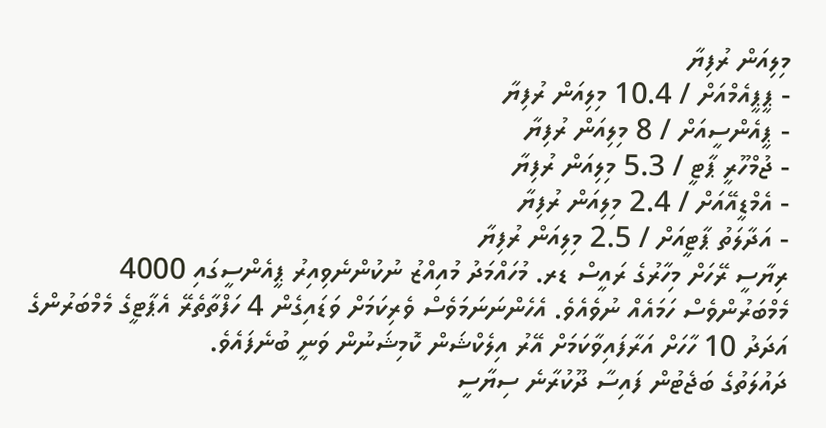މިލިއަން ރުފިޔާ
- ޕީޕީއެމްއަށް / 10.4 މިލިއަން ރުފިޔާ
- ޕީއެންސީއަށް / 8 މިލިއަން ރުފިޔާ
- ޖުމްހޫރީ ޕާޓީ / 5.3 މިލިއަން ރުފިޔާ
- އެމްޑީއޭއަށް / 2.4 މިލިއަން ރުފިޔާ
- އަދާލަތު ޕާޓީއަށް / 2.5 މިލިއަން ރުފިޔާ
ރިޔާސީ ރޭހަށް މިހާރުގެ ރައީސް ޑރ. މުހައްމަދު މުއިއްޒު ނުކުންނެވިއިރު ޕީއެންސީގައި 4000 މެމްބަރުންވެސް ހަމައެއް ނުވެއެވެ. އެހެންނަނަމަވެސް ވެރިކަމަށް ވަޑައިގެން 4 ހަފްތާތެރޭ އެޕާޓީގެ މެމްބަރުންގެ އަދަދު 10 ހާހަށް އަރާފައިވާކަމަށް އޭރު އިލެކްޝަން ކޮމިޝަނުން ވަނީ ބުނެފައެވެ.
ދައުލަތުގެ ބަޖެޓުން ފައިސާ ދޫކުރާނެ ސިޔާސީ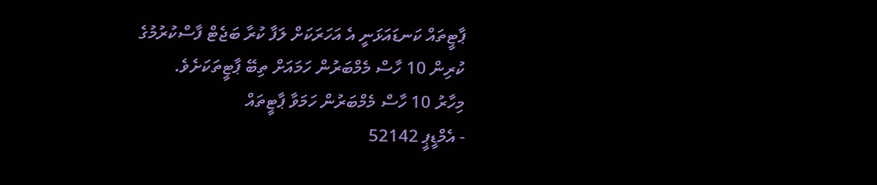ޕާޓީތައް ކަނޑައަޅަނީ އެ އަހަރަކަށް ލަފާ ކުރާ ބަޖެޓް ފާސްކުރުމުގެ ކުރިން 10 ހާސް މެމްބަރުން ހަމައަށް ތިބޭ ޕާޓީތަކަށެވެ.
މިހާރު 10 ހާސް މެމްބަރުން ހަމަވާ ޕާޓީތައް
- އެމްޑީޕީ 52142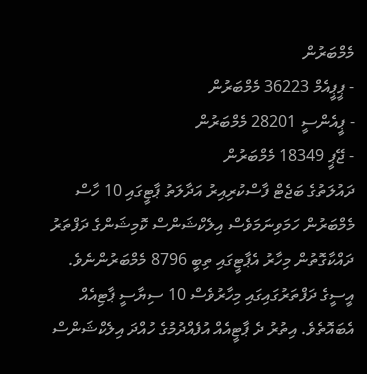މެމްބަރުން
- ޕީޕީއެމް 36223 މެމްބަރުން
- ޕީއެންސީ 28201 މެމްބަރުން
- ޖޭޕީ 18349 މެމްބަރުން
ދައުލަތުގެ ބަޖެޓް ފާސްކުރިއިރު އަދާލަތު ޕާޓީގައި 10 ހާސް މެމްބަރުން ހަމަވިނަމަވެސް އިލެކްޝަންސް ކޮމިޝަންގެ ދަފްތަރު ދައްކާގޮތުން މިހާރު އެޕާޓީގައި ތިބީ 8796 މެމްބަރުންނެވެ.
އީސީގެ ދަފްތަރުގައިގައި މިހާރުވެސް 10 ސިޔާސީ ޕާޓިއެއް އެބައޮތެވެ. އިތުރު ދެ ޕާޓީއެއް އުފެއްދުމުގެ ހުއްދަ އިލެކްޝަންސް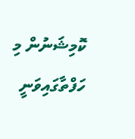ކޮމިޝަނުން މި ހަފްތާގައިވަނީ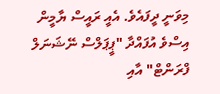މިވަނީ ދީފައެވެ. އެއީ ރައީސް ޔާމީން އިސްވެ އުފައްދާ "ޕީޕަލްސް ނޭޝަނަލް ފްރަންޓް" އާއި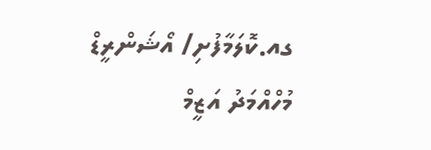ގއ.ކޮލަމާފުށި/ އޯޝަންރީޑް މުހްއްމަދު އަޒީމް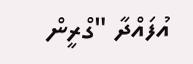އުފައްދާ "ގްރީން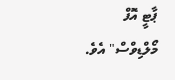ޕާޓީ އޮފް މޯލްޑިވްސް" އެވެ.